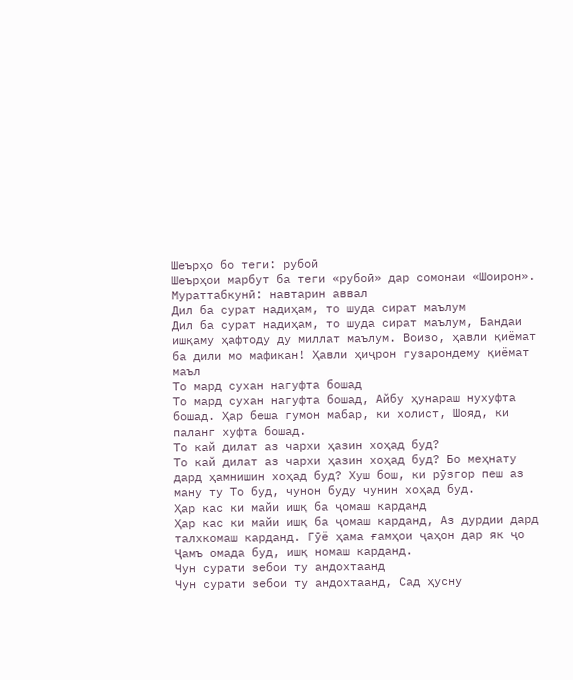Шеърҳо бо теги: рубоӣ
Шеърҳои марбут ба теги «рубоӣ» дар сомонаи «Шоирон».
Мураттабкунӣ: навтарин аввал
Дил ба сурат надиҳам, то шуда сират маълум
Дил ба сурат надиҳам, то шуда сират маълум, Бандаи ишқаму ҳафтоду ду миллат маълум. Воизо, ҳавли қиёмат ба дили мо мафикан! Ҳавли ҳиҷрон гузарондему қиёмат маъл
То мард сухан нагуфта бошад
То мард сухан нагуфта бошад, Айбу ҳунараш нухуфта бошад. Ҳар беша гумон мабар, ки холист, Шояд, ки паланг хуфта бошад.
То кай дилат аз чархи ҳазин хоҳад буд?
То кай дилат аз чархи ҳазин хоҳад буд? Бо меҳнату дард ҳамнишин хоҳад буд? Хуш бош, ки рӯзгор пеш аз ману ту То буд, чунон буду чунин хоҳад буд.
Ҳар кас ки майи ишқ ба ҷомаш карданд
Ҳар кас ки майи ишқ ба ҷомаш карданд, Аз дурдии дард талхкомаш карданд. Гӯё ҳама ғамҳои ҷаҳон дар як ҷо Ҷамъ омада буд, ишқ номаш карданд.
Чун сурати зебои ту андохтаанд
Чун сурати зебои ту андохтаанд, Сад ҳусну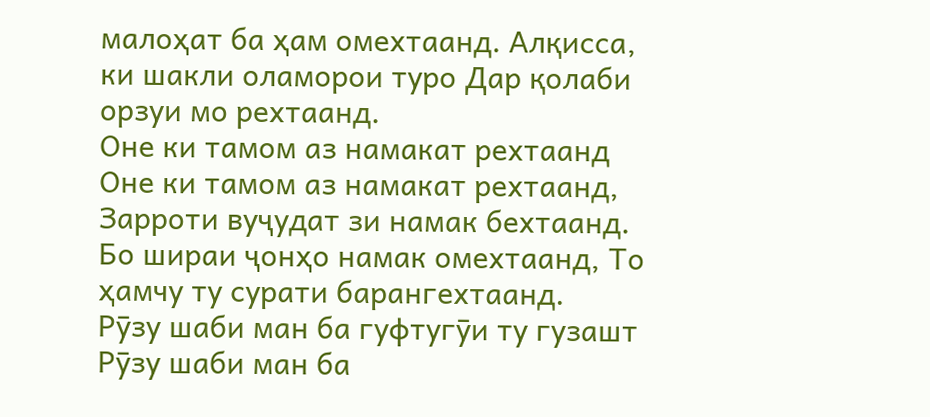малоҳат ба ҳам омехтаанд. Алқисса, ки шакли оламорои туро Дар қолаби орзуи мо рехтаанд.
Оне ки тамом аз намакат рехтаанд
Оне ки тамом аз намакат рехтаанд, Зарроти вуҷудат зи намак бехтаанд. Бо шираи ҷонҳо намак омехтаанд, То ҳамчу ту сурати барангехтаанд.
Рӯзу шаби ман ба гуфтугӯи ту гузашт
Рӯзу шаби ман ба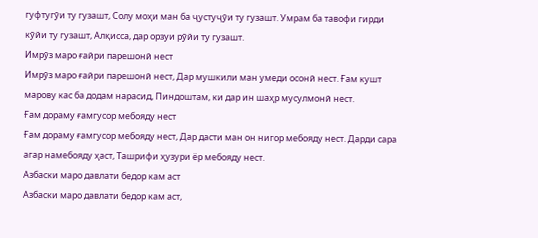гуфтугӯи ту гузашт, Солу моҳи ман ба ҷустуҷӯи ту гузашт. Умрам ба тавофи гирди кӯйи ту гузашт, Алқисса, дар орзуи рӯйи ту гузашт.
Имрӯз маро ғайри парешонӣ нест
Имрӯз маро ғайри парешонӣ нест, Дар мушкили ман умеди осонӣ нест. Ғам кушт марову кас ба додам нарасид, Пиндоштам, ки дар ин шаҳр мусулмонӣ нест.
Ғам дораму ғамгусор мебояду нест
Ғам дораму ғамгусор мебояду нест, Дар дасти ман он нигор мебояду нест. Дарди сара агар намебояду ҳаст, Ташрифи ҳузури ёр мебояду нест.
Азбаски маро давлати бедор кам аст
Азбаски маро давлати бедор кам аст,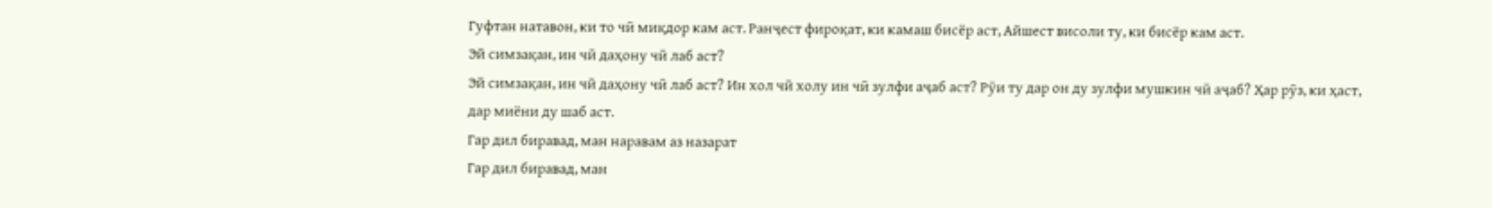Гуфтан натавон, ки то чӣ миқдор кам аст. Ранҷест фироқат, ки камаш бисёр аст, Айшеcт висоли ту, ки бисёр кам аст.
Эй симзақан, ин чӣ даҳону чӣ лаб аст?
Эй симзақан, ин чӣ даҳону чӣ лаб аст? Ин хол чӣ холу ин чӣ зулфи аҷаб аст? Рӯи ту дар он ду зулфи мушкин чӣ аҷаб? Ҳар рӯз, ки ҳаст, дар миёни ду шаб аст.
Гар дил биравад, ман наравам аз назарат
Гар дил биравад, ман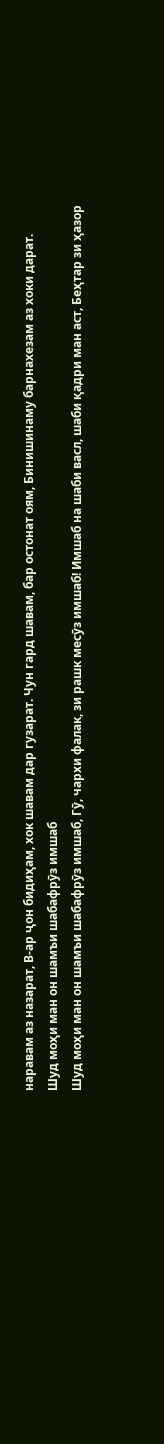наравам аз назарат, В-ар ҷон бидиҳам, хок шавам дар гузарат. Чун гард шавам, бар остонат оям, Бинишинаму барнахезам аз хоки дарат.
Шуд моҳи ман он шамъи шабафрӯз имшаб
Шуд моҳи ман он шамъи шабафрӯз имшаб, Гӯ, чархи фалак, зи рашк месӯз имшаб! Имшаб на шаби васл, шаби қадри ман аст, Беҳтар зи ҳазор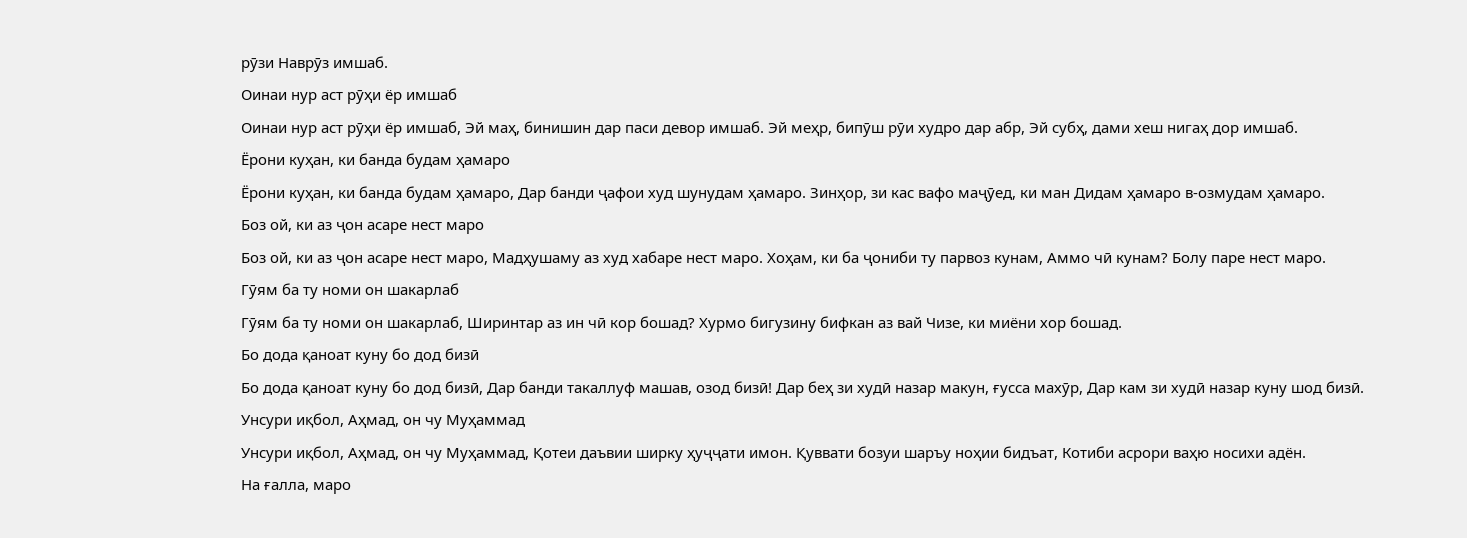рӯзи Наврӯз имшаб.
Оинаи нур аст рӯҳи ёр имшаб
Оинаи нур аст рӯҳи ёр имшаб, Эй маҳ, бинишин дар паси девор имшаб. Эй меҳр, бипӯш рӯи худро дар абр, Эй субҳ, дами хеш нигаҳ дор имшаб.
Ёрони куҳан, ки банда будам ҳамаро
Ёрони куҳан, ки банда будам ҳамаро, Дар банди ҷафои худ шунудам ҳамаро. Зинҳор, зи кас вафо маҷӯед, ки ман Дидам ҳамаро в-озмудам ҳамаро.
Боз ой, ки аз ҷон асаре нест маро
Боз ой, ки аз ҷон асаре нест маро, Мадҳушаму аз худ хабаре нест маро. Хоҳам, ки ба ҷониби ту парвоз кунам, Аммо чӣ кунам? Болу паре нест маро.
Гӯям ба ту номи он шакарлаб
Гӯям ба ту номи он шакарлаб, Ширинтар аз ин чӣ кор бошад? Хурмо бигузину бифкан аз вай Чизе, ки миёни хор бошад.
Бо дода қаноат куну бо дод бизӣ
Бо дода қаноат куну бо дод бизӣ, Дар банди такаллуф машав, озод бизӣ! Дар беҳ зи худӣ назар макун, ғусса махӯр, Дар кам зи худӣ назар куну шод бизӣ.
Унсури иқбол, Аҳмад, он чу Муҳаммад
Унсури иқбол, Аҳмад, он чу Муҳаммад, Қотеи даъвии ширку ҳуҷҷати имон. Қуввати бозуи шаръу ноҳии бидъат, Котиби асрори ваҳю носихи адён.
На ғалла, маро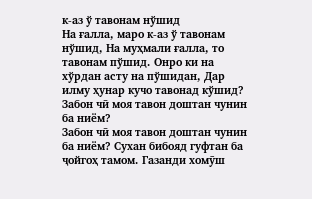к-аз ў тавонам нўшид
На ғалла, маро к-аз ў тавонам нўшид, На муҳмали ғалла, то тавонам пўшид. Онро ки на хўрдан асту на пўшидан, Дар илму ҳунар кучо тавонад кўшид?
Забон чӣ моя тавон доштан чунин ба ниём?
Забон чӣ моя тавон доштан чунин ба ниём? Сухан бибояд гуфтан ба ҷойгоҳ тамом. Газанди хомӯш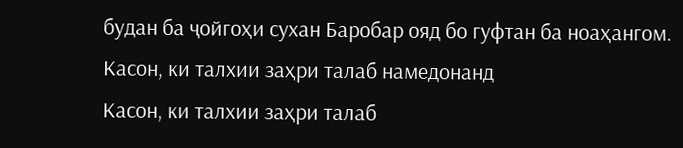будан ба ҷойгоҳи сухан Баробар ояд бо гуфтан ба ноаҳангом.
Касон, ки талхии заҳри талаб намедонанд
Касон, ки талхии заҳри талаб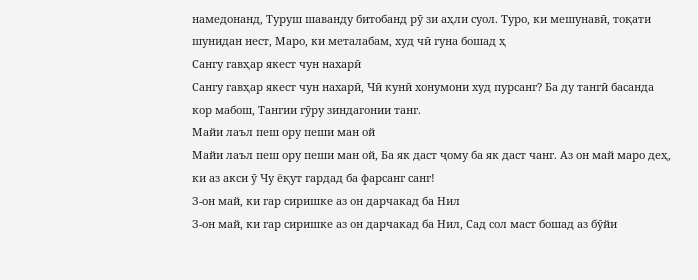намедонанд, Туруш шаванду битобанд рӯ зи аҳли суол. Туро, ки мешунавӣ, тоқати шунидан нест, Маро, ки металабам, худ чӣ гуна бошад ҳ
Сангу гавҳар якест чун нахарӣ
Сангу гавҳар якест чун нахарӣ, Чӣ кунӣ хонумони худ пурсанг? Ба ду тангӣ басанда кор мабош, Тангии гӯру зиндагонии танг.
Майи лаъл пеш ору пеши ман ой
Майи лаъл пеш ору пеши ман ой, Ба як даст ҷому ба як даст чанг. Аз он май маро деҳ, ки аз акси ӯ Чу ёқут гардад ба фарсанг санг!
З-он май, ки гар сиришке аз он дарчакад ба Нил
З-он май, ки гар сиришке аз он дарчакад ба Нил, Сад сол маст бошад аз бӯйи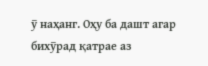ӯ наҳанг. Оҳу ба дашт агар бихӯрад қатрае аз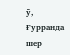ӯ, Ғурранда шер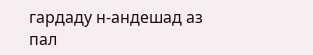гардаду н-андешад аз пал